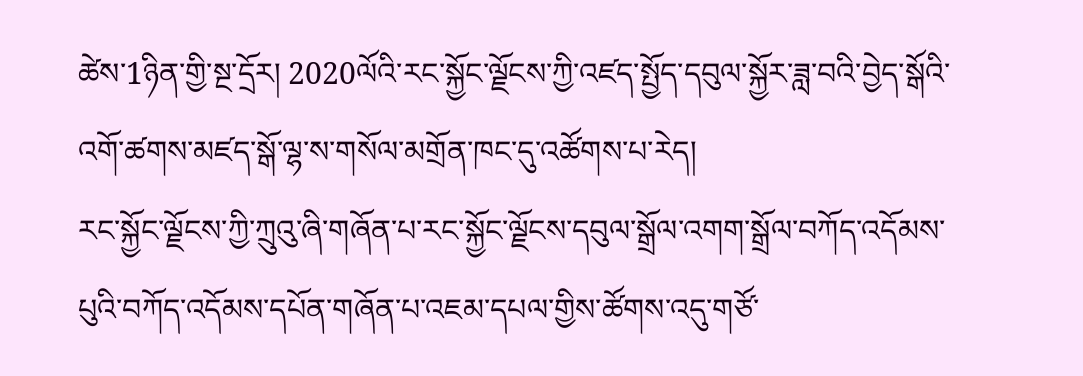ཚེས་1ཉིན་གྱི་སྔ་དྲོར། 2020ལོའི་རང་སྐྱོང་ལྗོངས་ཀྱི་འཛད་སྤྱོད་དབུལ་སྐྱོར་ཟླ་བའི་བྱེད་སྒོའི་འགོ་ཚགས་མཛད་སྒོ་ལྷ་ས་གསོལ་མགྲོན་ཁང་དུ་འཚོགས་པ་རེད།
རང་སྐྱོང་ལྗོངས་ཀྱི་ཀྲུའུ་ཞི་གཞོན་པ་རང་སྐྱོང་ལྗོངས་དབུལ་སྒྲོལ་འགག་སྒྲོལ་བཀོད་འདོམས་པུའི་བཀོད་འདོམས་དཔོན་གཞོན་པ་འཇམ་དཔལ་གྱིས་ཚོགས་འདུ་གཙོ་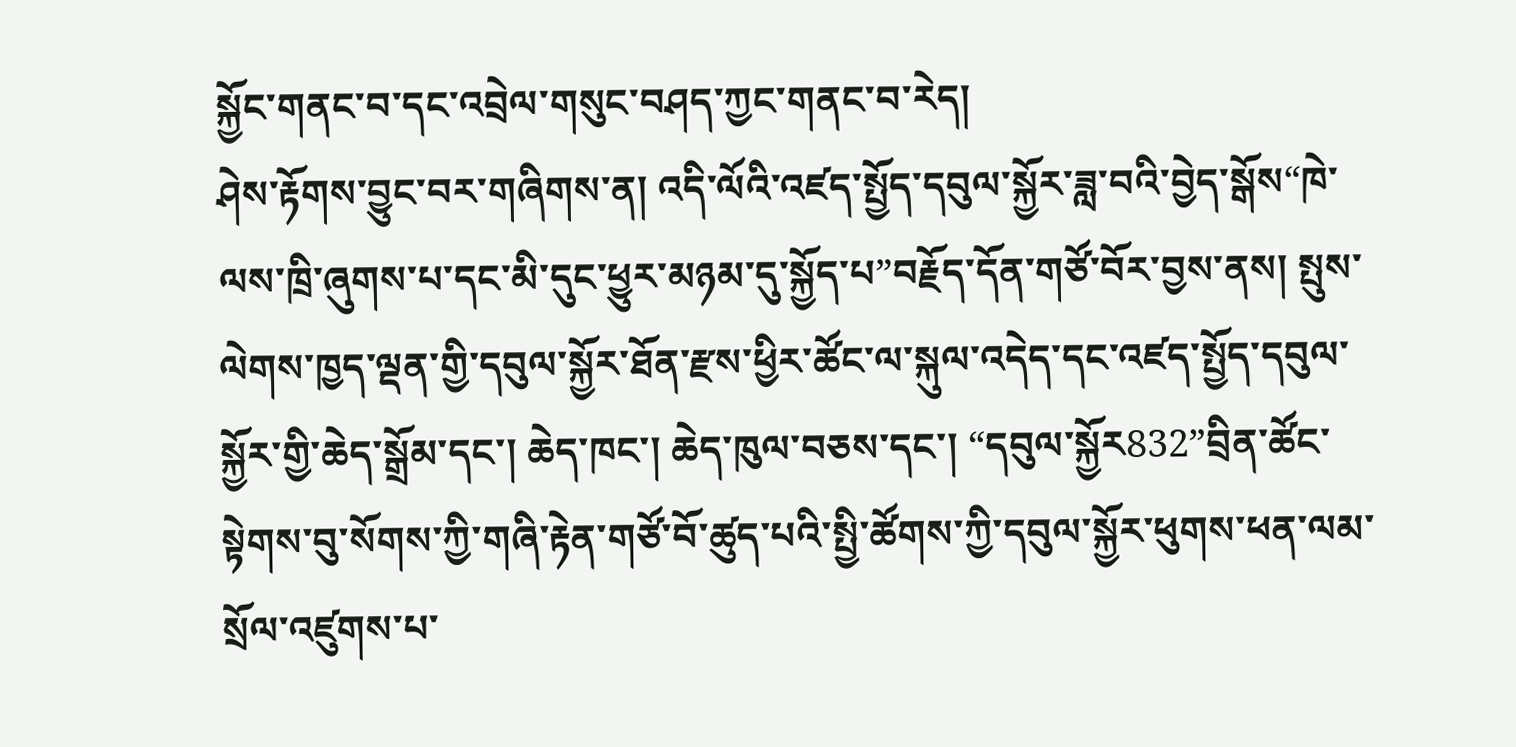སྐྱོང་གནང་བ་དང་འབྲེལ་གསུང་བཤད་ཀྱང་གནང་བ་རེད།
ཤེས་རྟོགས་བྱུང་བར་གཞིགས་ན། འདི་ལོའི་འཛད་སྤྱོད་དབུལ་སྐྱོར་ཟླ་བའི་བྱེད་སྒོས“ཁེ་ལས་ཁྲི་ཞུགས་པ་དང་མི་དུང་ཕྱུར་མཉམ་དུ་སྐྱོད་པ”བརྗོད་དོན་གཙོ་བོར་བྱས་ནས། སྤུས་ལེགས་ཁྱད་ལྡན་གྱི་དབུལ་སྐྱོར་ཐོན་རྫས་ཕྱིར་ཚོང་ལ་སྐུལ་འདེད་དང་འཛད་སྤྱོད་དབུལ་སྐྱོར་གྱི་ཆེད་སྒྲོམ་དང་། ཆེད་ཁང་། ཆེད་ཁུལ་བཅས་དང་། “དབུལ་སྐྱོར832”བྲིན་ཚོང་སྟེགས་བུ་སོགས་ཀྱི་གཞི་རྟེན་གཙོ་བོ་ཚུད་པའི་སྤྱི་ཚོགས་ཀྱི་དབུལ་སྐྱོར་ཕུགས་ཕན་ལམ་སྲོལ་འཛུགས་པ་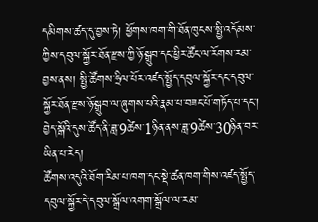དམིགས་ཚད་དུ་བྱས་ཏེ། ཕྱོགས་ཁག་གི་ཐོན་ཁུངས་སྤྱི་འདོམས་ཀྱིས་དབུལ་སྐྱོར་ཐོན་རྫས་ཀྱི་ཉོ་སྒྲུབ་དང་ཕྱིར་ཚོང་ལ་རོགས་རམ་བྱས་ནས། སྤྱི་ཚོགས་ཧྲིལ་པོར་འཛད་སྤྱོད་དབུལ་སྐྱོར་དང་དབུལ་སྐྱོར་ཐོན་རྫས་ཉོ་སྒྲུབ་ལ་ཞུགས་པའི་རྣམ་པ་བཟང་པོ་གཏོད་པ་དང་། བྱེད་སྒོའི་དུས་ཚོད་ནི་ཟླ་9ཚེས་1ཉིན་ནས་ཟླ་9ཚེས་30ཉིན་བར་ཡིན་པ་རེད།
ཚོགས་འདུའི་ཐོག་རིམ་པ་ཁག་དང་སྡེ་ཚན་ཁག་གིས་འཛད་སྤྱོད་དབུལ་སྐྱོར་དེ་དབུལ་སྒྲོལ་འགག་སྒྲོལ་ལ་རམ་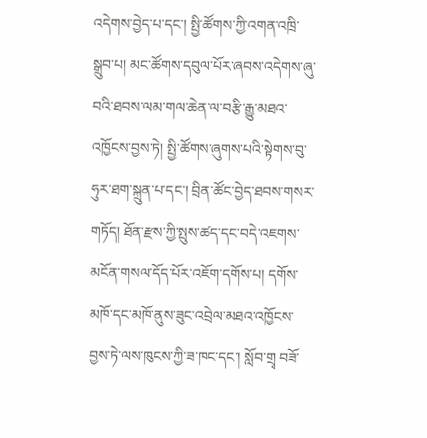འདེགས་བྱེད་པ་དང་། སྤྱི་ཚོགས་ཀྱི་འགན་འཁྲི་སྒྲུབ་པ། མང་ཚོགས་དབུལ་པོར་ཞབས་འདེགས་ཞུ་བའི་ཐབས་ལམ་གལ་ཆེན་ལ་བརྩི་རྒྱུ་མཐའ་འཁྱོངས་བྱས་ཏེ། སྤྱི་ཚོགས་ཞུགས་པའི་སྟེགས་བུ་ཧུར་ཐག་སྐྲུན་པ་དང་། བྲིན་ཚོང་བྱེད་ཐབས་གསར་གཏོད། ཐོན་རྫས་ཀྱི་སྤུས་ཚད་དང་བདེ་འཇགས་མངོན་གསལ་དོད་པོར་འཇོག་དགོས་པ། དགོས་མཁོ་དང་མཁོ་ནུས་ཟུང་འབྲེལ་མཐའ་འཁྱོངས་བྱས་ཏེ་ལས་ཁུངས་ཀྱི་ཟ་ཁང་དང་། སློབ་གྲྭ བཟོ་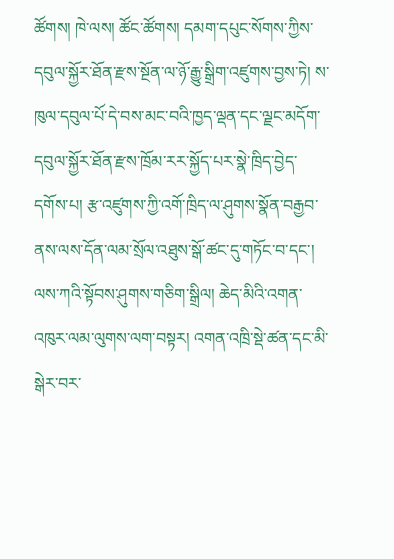ཚོགས། ཁེ་ལས། ཚོང་ཚོགས། དམག་དཔུང་སོགས་ཀྱིས་དབུལ་སྐྱོར་ཐོན་རྫས་སྔོན་ལ་ཉོ་རྒྱུ་སྒྲིག་འཛུགས་བྱས་ཏེ། ས་ཁུལ་དབུལ་པོ་དེ་བས་མང་བའི་ཁྱད་ལྡན་དང་ལྗང་མདོག་དབུལ་སྐྱོར་ཐོན་རྫས་ཁྲོམ་རར་སྐྱོད་པར་སྣེ་ཁྲིད་བྱེད་དགོས་པ། རྩ་འཛུགས་ཀྱི་འགོ་ཁྲིད་ལ་ཤུགས་སྣོན་བརྒྱབ་ནས་ལས་དོན་ལམ་སྲོལ་འཐུས་སྒོ་ཚང་དུ་གཏོང་བ་དང་། ལས་ཀའི་སྟོབས་ཤུགས་གཅིག་སྒྲིལ། ཆེད་མིའི་འགན་འཁུར་ལམ་ལུགས་ལག་བསྟར། འགན་འཁྲི་སྡེ་ཚན་དང་མི་སྒེར་བར་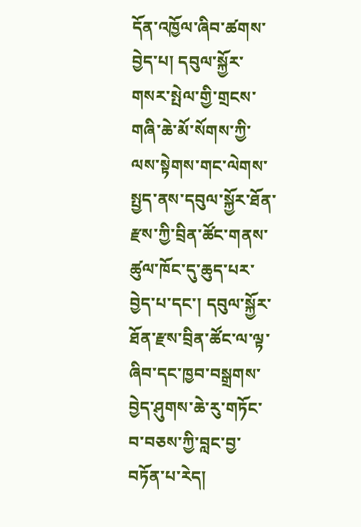དོན་འཁྱོལ་ཞིབ་ཚགས་བྱེད་པ། དབུལ་སྐྱོར་གསར་སྤེལ་གྱི་གྲངས་གཞི་ཆེ་མོ་སོགས་ཀྱི་ལས་སྟེགས་གང་ལེགས་སྤྱད་ནས་དབུལ་སྐྱོར་ཐོན་རྫས་ཀྱི་བྲིན་ཚོང་གནས་ཚུལ་ཁོང་དུ་ཆུད་པར་བྱེད་པ་དང་། དབུལ་སྐྱོར་ཐོན་རྫས་བྲིན་ཚོང་ལ་ལྟ་ཞིབ་དང་ཁྱབ་བསྒྲགས་བྱེད་ཤུགས་ཆེ་རུ་གཏོང་བ་བཅས་ཀྱི་བླང་བྱ་བཏོན་པ་རེད།